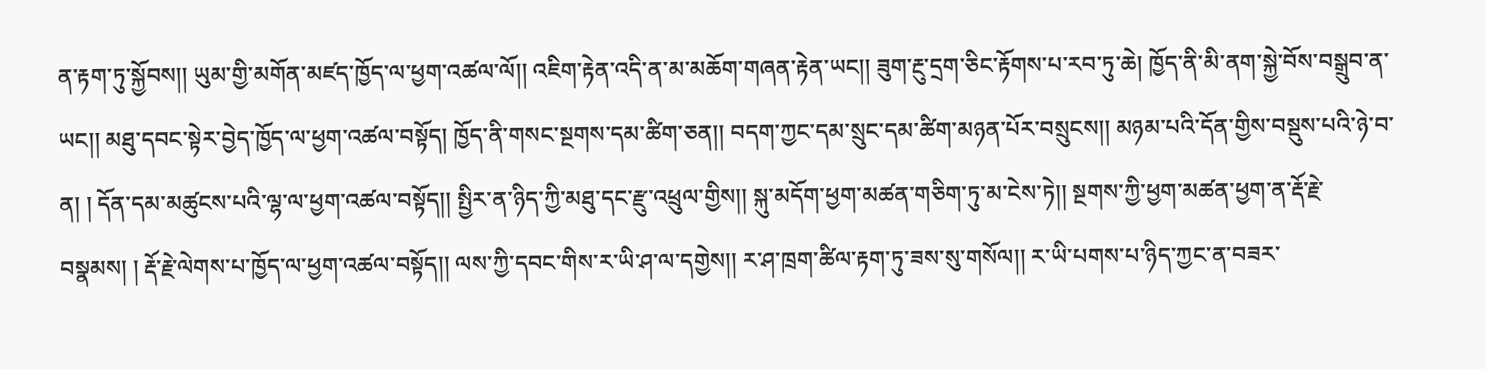ན་རྟག་ཏུ་སྐྱོབས།། ཡུམ་གྱི་མགོན་མཛད་ཁྱོད་ལ་ཕྱག་འཚལ་ལོ།། འཇིག་རྟེན་འདི་ན་མ་མཆོག་གཞན་རྟེན་ཡང།། ཟུག་རྔུ་དྲག་ཅིང་རྟོགས་པ་རབ་ཏུ་ཆེ། ཁྱོད་ནི་མི་ནག་སྐྱེ་བོས་བསྒྲུབ་ན་ཡང།། མཐུ་དབང་སྟེར་བྱེད་ཁྱོད་ལ་ཕྱག་འཚལ་བསྟོད། ཁྱོད་ནི་གསང་སྔགས་དམ་ཚིག་ཅན།། བདག་ཀྱང་དམ་སྲུང་དམ་ཚིག་མཉན་པོར་བསྲུངས།། མཉམ་པའི་དོན་གྱིས་བསྡུས་པའི་ཉེ་བ་ན། ། དོན་དམ་མཚུངས་པའི་ལྷ་ལ་ཕྱག་འཚལ་བསྟོད།། སྤྱིར་ན་ཉིད་ཀྱི་མཐུ་དང་རྫུ་འཕྲུལ་གྱིས།། སྐུ་མདོག་ཕྱག་མཚན་གཅིག་ཏུ་མ་ངེས་ཏེ།། སྔགས་ཀྱི་ཕྱག་མཚན་ཕྱག་ན་རྡོ་རྗེ་བསྣམས། ། རྡོ་རྗེ་ལེགས་པ་ཁྱོད་ལ་ཕྱག་འཚལ་བསྟོད།། ལས་ཀྱི་དབང་གིས་ར་ཡི་ཤ་ལ་དགྱེས།། ར་ཤ་ཁྲག་ཚིལ་རྟག་ཏུ་ཟས་སུ་གསོལ།། ར་ཡི་པགས་པ་ཉིད་ཀྱང་ན་བཟར་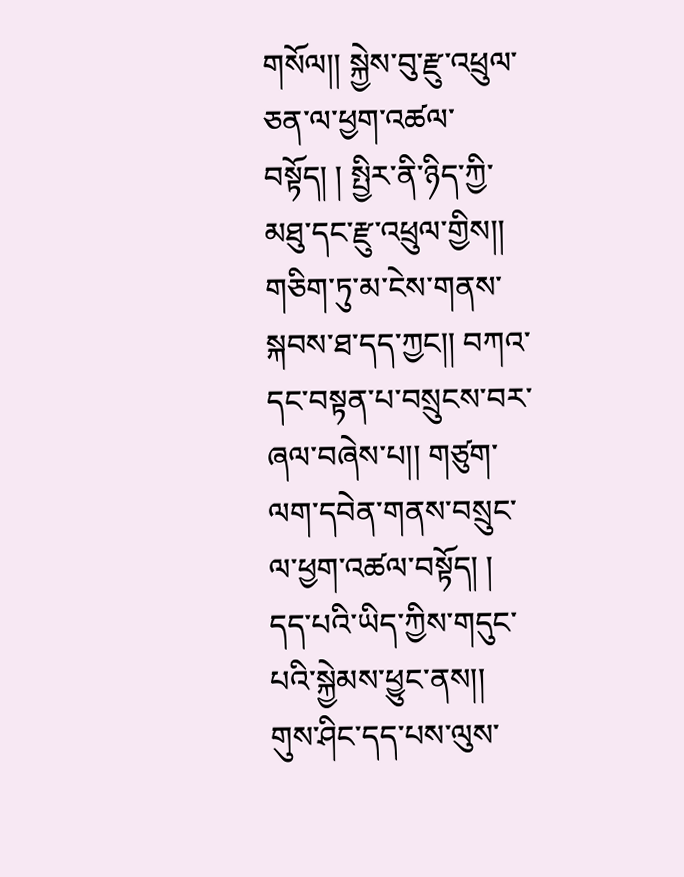གསོལ།། སྐྱེས་བུ་རྫུ་འཕྲུལ་ཅན་ལ་ཕྱག་འཚལ་བསྟོད། ། སྤྱིར་ནི་ཉིད་ཀྱི་མཐུ་དང་རྫུ་འཕྲུལ་གྱིས།། གཅིག་ཏུ་མ་ངེས་གནས་སྐབས་ཐ་དད་ཀྱང།། བཀའ་དང་བསྟན་པ་བསྲུངས་བར་ཞལ་བཞེས་པ།། གཙུག་ལག་དབེན་གནས་བསྲུང་ལ་ཕྱག་འཚལ་བསྟོད། ། དད་པའི་ཡིད་ཀྱིས་གདུང་པའི་སྐྱེམས་ཕྱུང་ནས།། གུས་ཤིང་དད་པས་ལུས་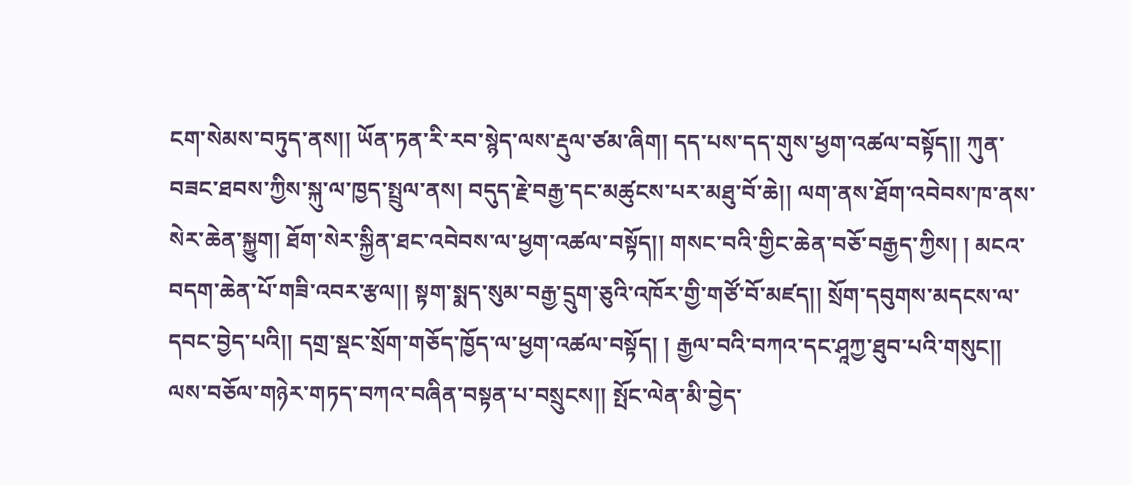ངག་སེམས་བཏུད་ནས།། ཡོན་ཏན་རི་རབ་སྙེད་ལས་རྡུལ་ཙམ་ཞིག། དད་པས་དད་གུས་ཕྱག་འཚལ་བསྟོད།། ཀུན་བཟང་ཐབས་ཀྱིས་སྐུ་ལ་ཁྱད་སྤྲུལ་ནས། བདུད་རྗེ་བརྒྱ་དང་མཚུངས་པར་མཐུ་བོ་ཆེ།། ལག་ནས་ཐོག་འབེབས་ཁ་ནས་སེར་ཆེན་སྐྱུག། ཐོག་སེར་སྐྱིན་ཐང་འབེབས་ལ་ཕྱག་འཚལ་བསྟོད།། གསང་བའི་གྱིང་ཆེན་བཅོ་བརྒྱད་ཀྱིས། ། མངའ་བདག་ཆེན་པོ་གཟི་འབར་རྩལ།། སྟག་སྨད་སུམ་བརྒྱ་དྲུག་ཅུའི་འཁོར་གྱི་གཙོ་བོ་མཛད།། སྲོག་དབུགས་མདངས་ལ་དབང་བྱེད་པའི།། དགྲ་སྡང་སྲོག་གཅོད་ཁྱོད་ལ་ཕྱག་འཚལ་བསྟོད། ། རྒྱལ་བའི་བཀའ་དང་ཤཱཀྱ་ཐུབ་པའི་གསུང།། ལས་བཅོལ་གཉེར་གཏད་བཀའ་བཞིན་བསྟན་པ་བསྲུངས།། སྤོང་ལེན་མི་བྱེད་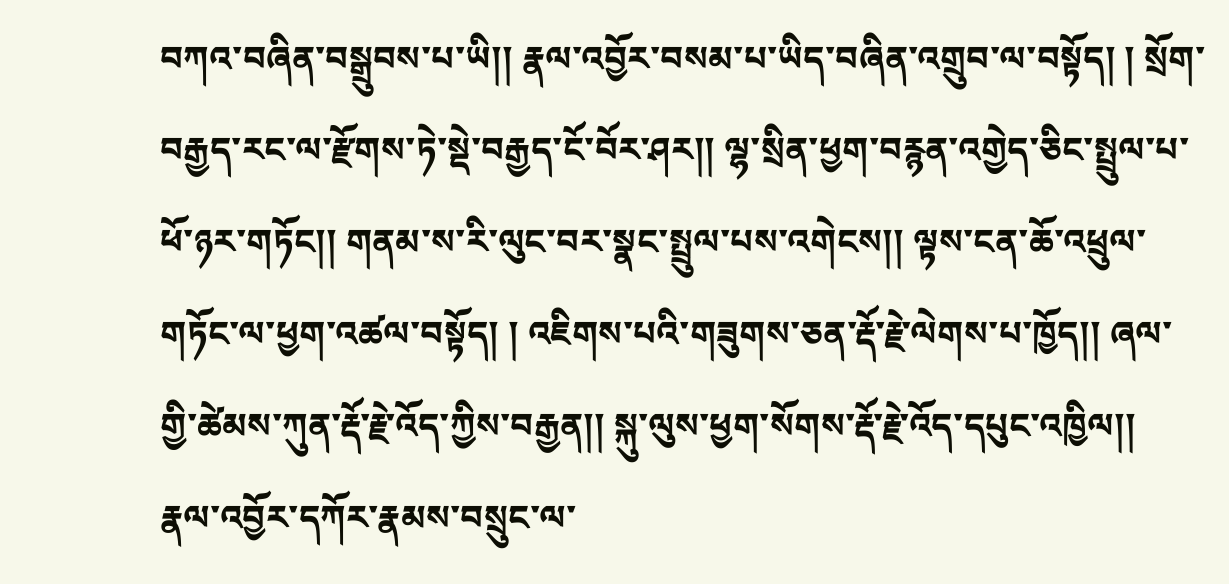བཀའ་བཞིན་བསྒྲུབས་པ་ཡི།། རྣལ་འབྱོར་བསམ་པ་ཡིད་བཞིན་འགྲུབ་ལ་བསྟོད། ། སྲོག་བརྒྱད་རང་ལ་རྫོགས་ཏེ་སྡེ་བརྒྱད་ངོ་བོར་ཤར།། ལྷ་སྲིན་ཕྱག་བརྙན་འགྱེད་ཅིང་སྤྲུལ་པ་ཕོ་ཉར་གཏོང།། གནམ་ས་རི་ལུང་བར་སྣང་སྤྲུལ་པས་འགེངས།། ལྟས་ངན་ཆོ་འཕྲུལ་གཏོང་ལ་ཕྱག་འཚལ་བསྟོད། ། འཇིགས་པའི་གཟུགས་ཅན་རྡོ་རྗེ་ལེགས་པ་ཁྱོད།། ཞལ་གྱི་ཚེམས་ཀུན་རྡོ་རྗེ་འོད་ཀྱིས་བརྒྱན།། སྐུ་ལུས་ཕྱག་སོགས་རྡོ་རྗེ་འོད་དཔུང་འཁྱིལ།། རྣལ་འབྱོར་དཀོར་རྣམས་བསྲུང་ལ་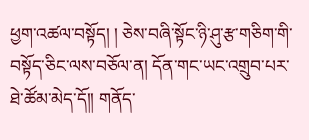ཕྱག་འཚལ་བསྟོད། ། ཅེས་བཞི་སྟོང་ཉི་ཤུ་རྩ་གཅིག་གི་བསྟོད་ཅིང་ལས་བཅོལ་ན། དོན་གང་ཡང་འགྲུབ་པར་ཐེ་ཚོམ་མེད་དོ།། གནོད་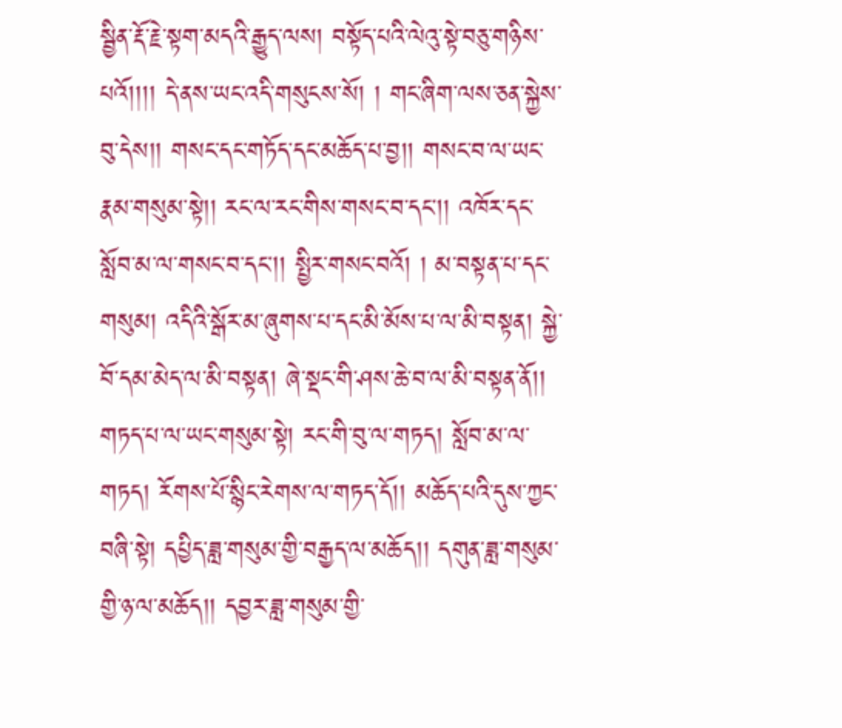སྦྱིན་རྡོ་རྗེ་སྟག་མདའི་རྒྱུད་ལས། བསྟོད་པའི་ལེའུ་སྟེ་བཅུ་གཉིས་པའོ།།།། དེ་ནས་ཡང་འདི་གསུངས་སོ། ། གང་ཞིག་ལས་ཅན་སྐྱེས་བུ་དེས།། གསང་དང་གཏོད་དང་མཆོད་པ་བྱ།། གསང་བ་ལ་ཡང་རྣམ་གསུམ་སྟེ།། རང་ལ་རང་གིས་གསང་བ་དང།། འཁོར་དང་སློབ་མ་ལ་གསང་བ་དང།། སྤྱིར་གསང་བའོ། ། མ་བསྟན་པ་དང་གསུམ། འདིའི་སྒོར་མ་ཞུགས་པ་དང་མི་མོས་པ་ལ་མི་བསྟན། སྐྱེ་བོ་དམ་མེད་ལ་མི་བསྟན། ཞེ་སྡང་གི་ཤས་ཆེ་བ་ལ་མི་བསྟན་ནོ།། གཏད་པ་ལ་ཡང་གསུམ་སྟེ། རང་གི་བུ་ལ་གཏད། སློབ་མ་ལ་གཏད། རོགས་པོ་སྙིང་རེགས་ལ་གཏད་དོ།། མཆོད་པའི་དུས་ཀྱང་བཞི་སྟེ། དཔྱིད་ཟླ་གསུམ་གྱི་བརྒྱད་ལ་མཆོད།། དགུན་ཟླ་གསུམ་གྱི་ཉ་ལ་མཆོད།། དབྱར་ཟླ་གསུམ་གྱི་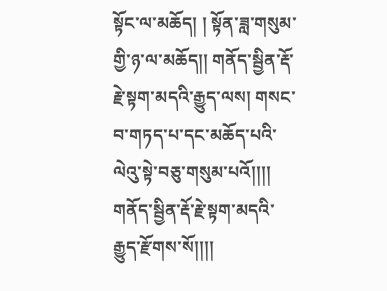སྟོང་ལ་མཆོད། ། སྟོན་ཟླ་གསུམ་གྱི་ཉ་ལ་མཆོད།། གནོད་སྦྱིན་རྡོ་རྗེ་སྟག་མདའི་རྒྱུད་ལས། གསང་བ་གཏད་པ་དང་མཆོད་པའི་ལེའུ་སྟེ་བཅུ་གསུམ་པའོ།།།། གནོད་སྦྱིན་རྡོ་རྗེ་སྟག་མདའི་རྒྱུད་རྫོགས་སོ།།།།